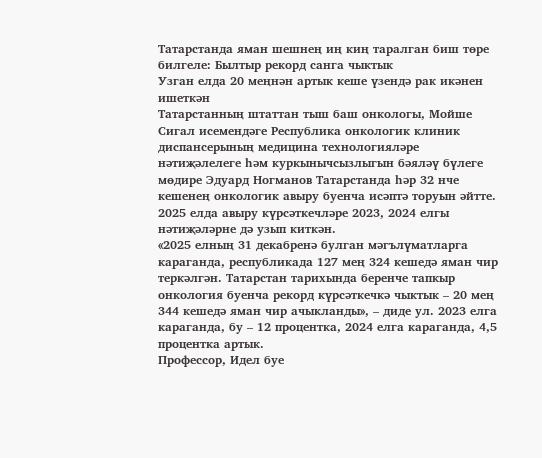Татарстанда яман шешнең иң киң таралган биш төре билгеле: Былтыр рекорд санга чыктык
Узган елда 20 меңнән артык кеше үзендә рак икәнен ишеткән
Татарстанның штаттан тыш баш онкологы, Мойше Сигал исемендәге Республика онкологик клиник диспансерының медицина технологияләре нәтиҗәлелеге һәм куркынычсызлыгын бәяләү бүлеге мөдире Эдуард Ногманов Татарстанда һәр 32 нче кешенең онкологик авыру буенча исәптә торуын әйтте. 2025 елда авыру күрсәткечләре 2023, 2024 елгы нәтиҗәләрне дә узып киткән.
«2025 елның 31 декабренә булган мәгълүматларга караганда, республикада 127 мең 324 кешедә яман чир теркәлгән. Татарстан тарихында беренче тапкыр онкология буенча рекорд күрсәткечкә чыктык – 20 мең 344 кешедә яман чир ачыкланды», – диде ул. 2023 елга караганда, бу – 12 процентка, 2024 елга караганда, 4,5 процентка артык.
Профессор, Идел буе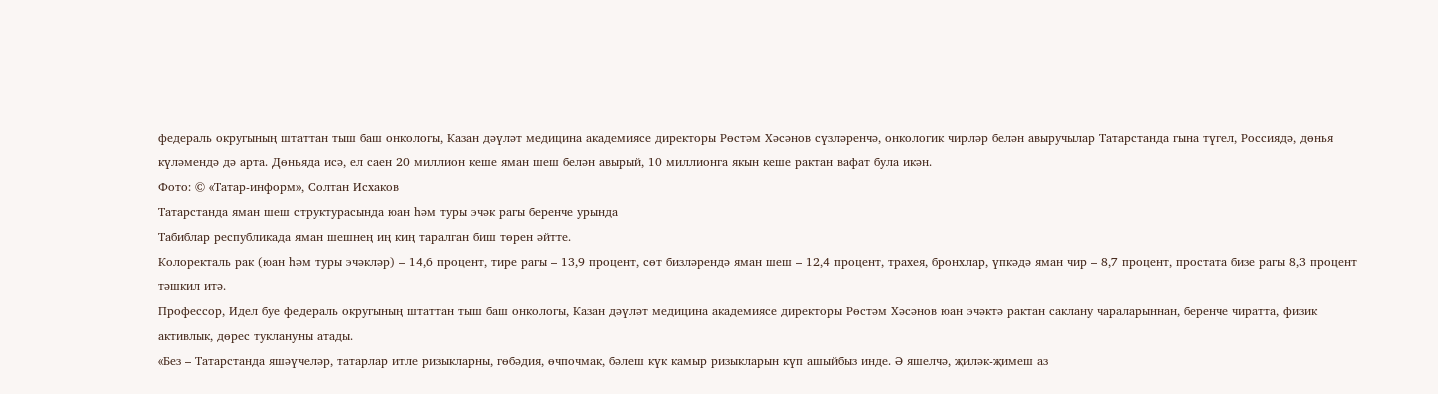федераль округының штаттан тыш баш онкологы, Казан дәүләт медицина академиясе директоры Рөстәм Хәсәнов сүзләренчә, онкологик чирләр белән авыручылар Татарстанда гына түгел, Россиядә, дөнья күләмендә дә арта. Дөньяда исә, ел саен 20 миллион кеше яман шеш белән авырый, 10 миллионга якын кеше рактан вафат була икән.
Фото: © «Татар-информ», Солтан Исхаков
Татарстанда яман шеш структурасында юан һәм туры эчәк рагы беренче урында
Табиблар республикада яман шешнең иң киң таралган биш төрен әйтте.
Колоректаль рак (юан һәм туры эчәкләр) – 14,6 процент, тире рагы – 13,9 процент, сөт бизләрендә яман шеш – 12,4 процент, трахея, бронхлар, үпкәдә яман чир – 8,7 процент, простата бизе рагы 8,3 процент тәшкил итә.
Профессор, Идел буе федераль округының штаттан тыш баш онкологы, Казан дәүләт медицина академиясе директоры Рөстәм Хәсәнов юан эчәктә рактан саклану чараларыннан, беренче чиратта, физик активлык, дөрес туклануны атады.
«Без – Татарстанда яшәүчеләр, татарлар итле ризыкларны, гөбәдия, өчпочмак, бәлеш күк камыр ризыкларын күп ашыйбыз инде. Ә яшелчә, җиләк-җимеш аз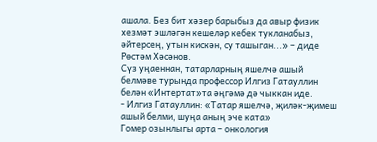ашала. Без бит хәзер барыбыз да авыр физик хезмәт эшләгән кешеләр кебек тукланабыз, әйтерсең, утын кискән, су ташыган...» – диде Рөстәм Хәсәнов.
Сүз уңаеннан, татарларның яшелчә ашый белмәве турында профессор Илгиз Гатауллин белән «Интертат»та әңгәмә дә чыккан иде.
- Илгиз Гатауллин: «Татар яшелчә, җиләк-җимеш ашый белми, шуңа аның эче ката»
Гомер озынлыгы арта – онкология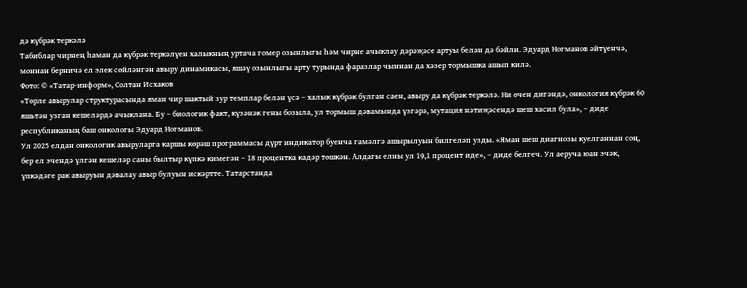дә күбрәк теркәлә
Табиблар чирнең һаман да күбрәк теркәлүен халыкның уртача гомер озынлыгы һәм чирне ачыклау дәрәҗәсе артуы белән дә бәйли. Эдуард Ногманов әйтүенчә, моннан берничә ел элек сөйләнгән авыру динамикасы, яшәү озынлыгы арту турында фаразлар чыннан да хәзер тормышка ашып килә.
Фото: © «Татар-информ», Солтан Исхаков
«Төрле авырулар структурасында яман чир шактый зур темплар белән үсә – халык күбрәк булган саен, авыру да күбрәк теркәлә. Ни өчен дигәндә, онкология күбрәк 60 яшьтән узган кешеләрдә ачыклана. Бу – биологик факт, күзәнәк гены бозыла, ул тормыш дәвамында үзгәрә, мутация нәтиҗәсендә шеш хасил була», – диде республиканың баш онкологы Эдуард Ногманов.
Ул 2025 елдан онкологик авыруларга каршы көрәш программасы дүрт индикатор буенча гамәлгә ашырылуын билгеләп узды. «Яман шеш диагнозы куелганнан соң, бер ел эчендә үлгән кешеләр саны былтыр күпкә кимегән – 18 процентка кадәр төшкән. Алдагы елны ул 19,1 процент иде», – диде белгеч. Ул аеруча юан эчәк, үпкәдәге рак авыруын дәвалау авыр булуын искәртте. Татарстанда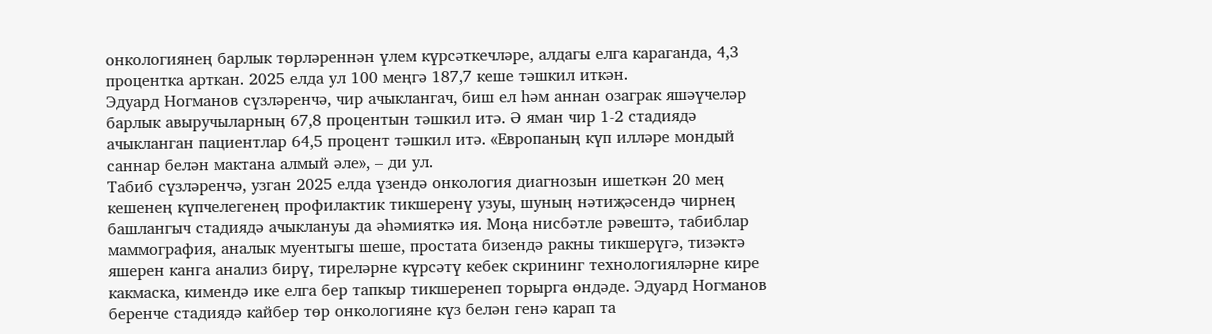онкологиянең барлык төрләреннән үлем күрсәткечләре, алдагы елга караганда, 4,3 процентка арткан. 2025 елда ул 100 меңгә 187,7 кеше тәшкил иткән.
Эдуард Ногманов сүзләренчә, чир ачыклангач, биш ел һәм аннан озаграк яшәүчеләр барлык авыручыларның 67,8 процентын тәшкил итә. Ә яман чир 1-2 стадиядә ачыкланган пациентлар 64,5 процент тәшкил итә. «Европаның күп илләре мондый саннар белән мактана алмый әле», – ди ул.
Табиб сүзләренчә, узган 2025 елда үзендә онкология диагнозын ишеткән 20 мең кешенең күпчелегенең профилактик тикшеренү узуы, шуның нәтиҗәсендә чирнең башлангыч стадиядә ачыклануы да әһәмияткә ия. Моңа нисбәтле рәвештә, табиблар маммография, аналык муентыгы шеше, простата бизендә ракны тикшерүгә, тизәктә яшерен канга анализ бирү, тиреләрне күрсәтү кебек скрининг технологияләрне кире какмаска, кимендә ике елга бер тапкыр тикшеренеп торырга өндәде. Эдуард Ногманов беренче стадиядә кайбер төр онкологияне күз белән генә карап та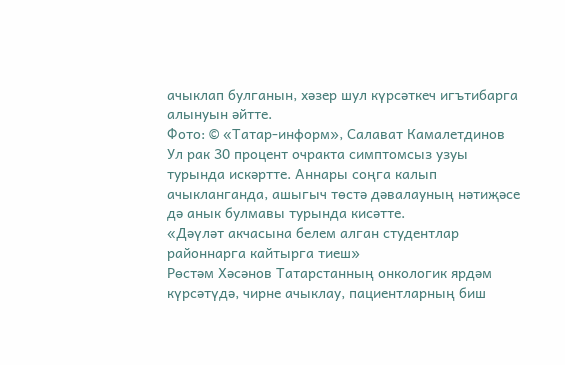ачыклап булганын, хәзер шул күрсәткеч игътибарга алынуын әйтте.
Фото: © «Татар-информ», Салават Камалетдинов
Ул рак 30 процент очракта симптомсыз узуы турында искәртте. Аннары соңга калып ачыкланганда, ашыгыч төстә дәвалауның нәтиҗәсе дә анык булмавы турында кисәтте.
«Дәүләт акчасына белем алган студентлар районнарга кайтырга тиеш»
Рөстәм Хәсәнов Татарстанның онкологик ярдәм күрсәтүдә, чирне ачыклау, пациентларның биш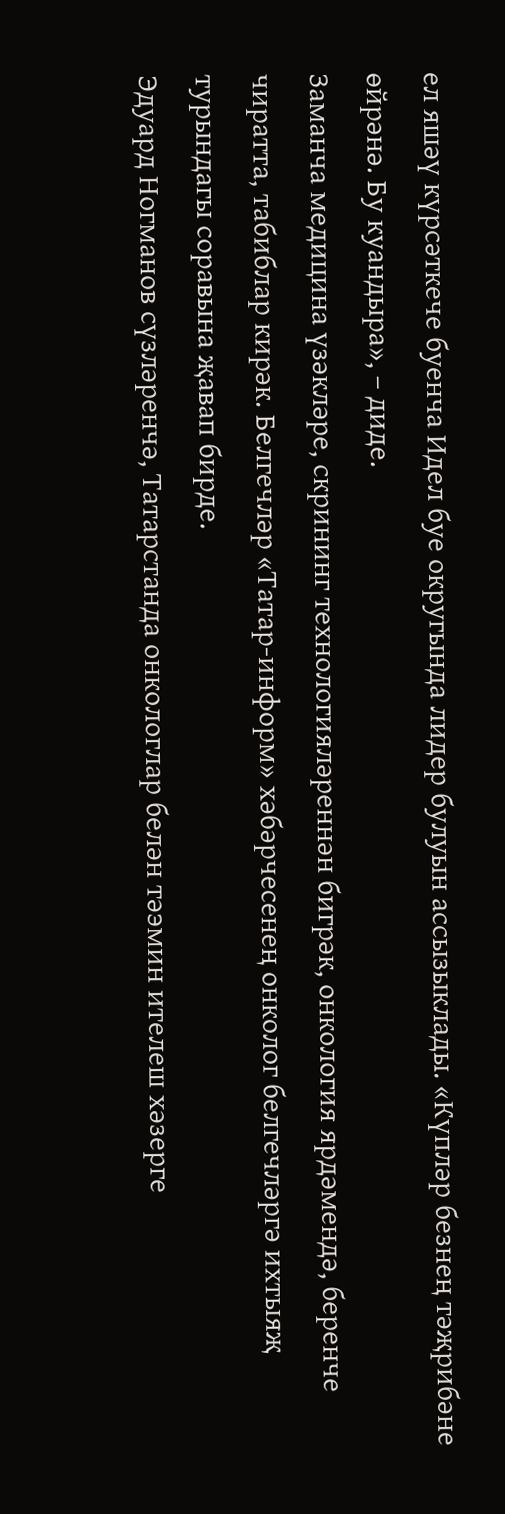ел яшәү күрсәткече буенча Идел буе округында лидер булуын ассызыклады. «Күпләр безнең тәҗрибәне өйрәнә. Бу куандыра», – диде.
Заманча медицина үзәкләре, скрининг технологияләреннән бигрәк, онкология ярдәмендә, беренче чиратта, табиблар кирәк. Белгечләр «Татар-информ» хәбәрчесенең онколог белгечләргә ихтыяҗ турындагы соравына җавап бирде.
Эдуард Ногманов сүзләренчә, Татарстанда онкологлар белән тәэмин ителеш хәзерге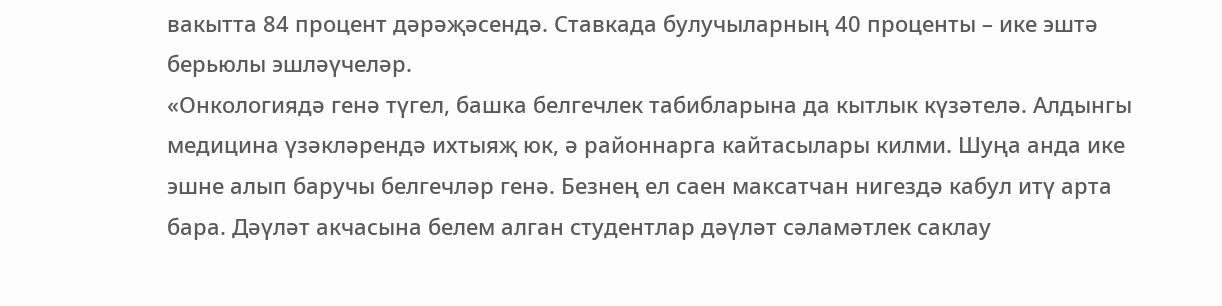вакытта 84 процент дәрәҗәсендә. Ставкада булучыларның 40 проценты – ике эштә берьюлы эшләүчеләр.
«Онкологиядә генә түгел, башка белгечлек табибларына да кытлык күзәтелә. Алдынгы медицина үзәкләрендә ихтыяҗ юк, ә районнарга кайтасылары килми. Шуңа анда ике эшне алып баручы белгечләр генә. Безнең ел саен максатчан нигездә кабул итү арта бара. Дәүләт акчасына белем алган студентлар дәүләт сәламәтлек саклау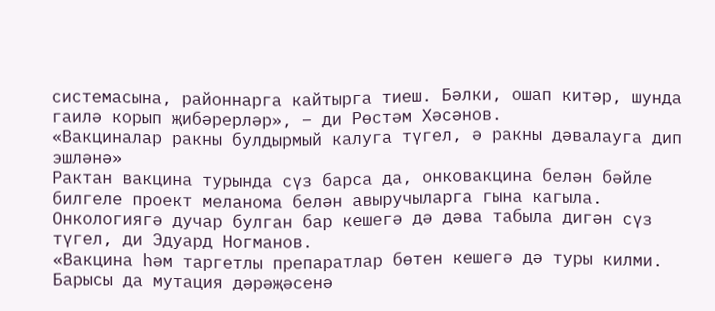системасына, районнарга кайтырга тиеш. Бәлки, ошап китәр, шунда гаилә корып җибәрерләр», – ди Рөстәм Хәсәнов.
«Вакциналар ракны булдырмый калуга түгел, ә ракны дәвалауга дип эшләнә»
Рактан вакцина турында сүз барса да, онковакцина белән бәйле билгеле проект меланома белән авыручыларга гына кагыла. Онкологиягә дучар булган бар кешегә дә дәва табыла дигән сүз түгел, ди Эдуард Ногманов.
«Вакцина һәм таргетлы препаратлар бөтен кешегә дә туры килми. Барысы да мутация дәрәҗәсенә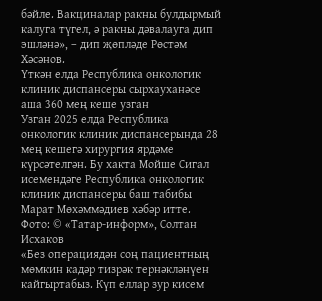бәйле. Вакциналар ракны булдырмый калуга түгел, ә ракны дәвалауга дип эшләнә», – дип җөпләде Рөстәм Хәсәнов.
Үткән елда Республика онкологик клиник диспансеры сырхауханәсе аша 360 мең кеше узган
Узган 2025 елда Республика онкологик клиник диспансерында 28 мең кешегә хирургия ярдәме күрсәтелгән. Бу хакта Мойше Сигал исемендәге Республика онкологик клиник диспансеры баш табибы Марат Мөхәммәдиев хәбәр итте.
Фото: © «Татар-информ», Солтан Исхаков
«Без операциядән соң пациентның мөмкин кадәр тизрәк тернәкләнүен кайгыртабыз. Күп еллар зур кисем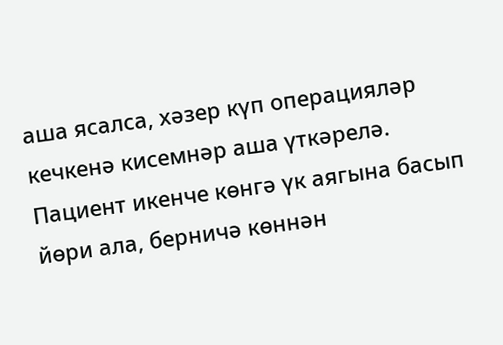аша ясалса, хәзер күп операцияләр кечкенә кисемнәр аша үткәрелә. Пациент икенче көнгә үк аягына басып йөри ала, берничә көннән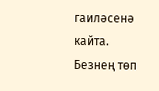гаиләсенә кайта. Безнең төп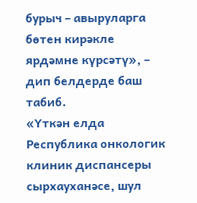бурыч – авыруларга бөтен кирәкле ярдәмне күрсәтү», – дип белдерде баш табиб.
«Үткән елда Республика онкологик клиник диспансеры сырхауханәсе, шул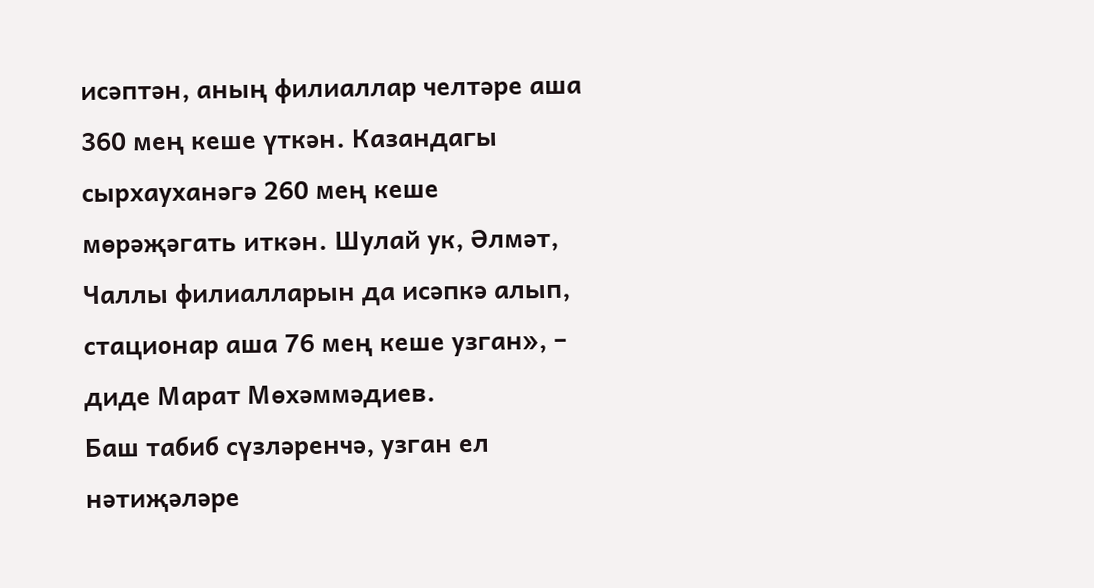исәптән, аның филиаллар челтәре аша 360 мең кеше үткән. Казандагы сырхауханәгә 260 мең кеше мөрәҗәгать иткән. Шулай ук, Әлмәт, Чаллы филиалларын да исәпкә алып, стационар аша 76 мең кеше узган», – диде Марат Мөхәммәдиев.
Баш табиб сүзләренчә, узган ел нәтиҗәләре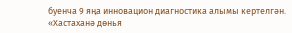буенча 9 яңа инновацион диагностика алымы кертелгән. «Хастаханә дөнья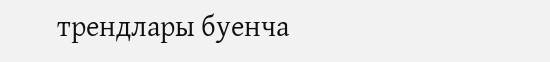трендлары буенча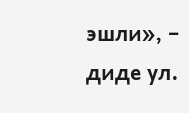эшли», – диде ул.